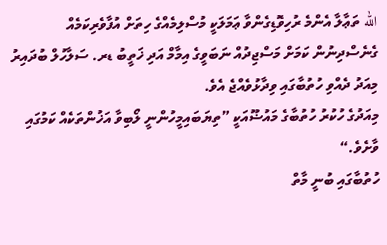الله ތަޢާލާ އެންމެ ރުހިވޮޑިގެންވާ ޢަމަލަކީ މުސްލިމެއްގެ ހިތަށް އުފާވެރިކަމެއް ގެނެސްދިނުން ކަމަށް މަސްޖިދުއް ނަބަވީގެ އިމާމް އަދި ޚަތީބު ޑރ. ސަލާހުލް ބުދައިރު މިއަދު ދެއްވި ހުތުބާގައި ވިދާޅުވެއްޖެ އެވެ.
މިއަދުގެ ހުކުރު ހުތުބާގެ މައުޟޫއަކީ ”ތިޔަބައިމީހުންނީ ލޯބިވާ އަޚުންތަކެއް ކަމުގައި ވާށެވެ.“
ހުތުބާގައި ބުނީ މާތް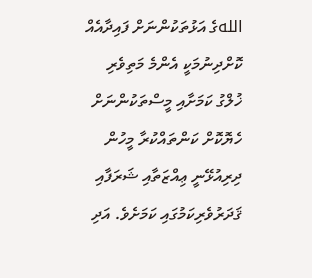اللهގެ އަޅުތަކުންނަށް ފައިދާއެއް ކޮށްދިނުމަކީ އެންމެ މަތިވެރި ޚުލްގު ކަމަށާއި މީސްތަކުންނަށް ހެޔޮކޮށް ކަންތައްކުރާ މީހުން ދިރިއުޅޭނީ ޢިއްޒަތާއި ޝަރަފާއި ޤަދަރުވެރިކަމުގައި ކަމަށެވެ. އަދި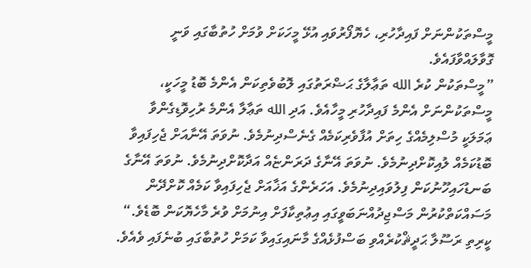މީސްތަކުންނަށް ފައިދާހުރި، ހެޔޮފޯރުވައި އުޅޭ މީހަކަށް ވުމަށް ހުތުބާގައި ވަނީ ގޮވާލައްވާފައެވެ.
”މީސްތަކުން ކުރެ الله ތަޢާލާގެ ޙަޟްރަތުގައި ލޮބުވެތިކަން އެންމެ ބޮޑު މީހަކީ، މީސްތަކުންނަށް އެންމެ ފައިދާހުރި މީހާއެވެ. އަދި الله ތަޢާލާ އެންމެ ރުހިވޮޑިގެންވާ ޢަމަލަކީ މުސްލިމެއްގެ ހިތަށް އުފާވެރިކަމެއް ގެނެސްދިނުމެވެ. ނުވަތަ އޭނާއަށް ޖެހިފައިވާ ބޮޑުކަމެއް ލުއިކޮށްދިނުމެވެ. ނުވަތަ އޭނާގެ ދަރަންޏެއް އަދާކޮށްދިނުމެވެ. ނުވަތަ އޭނާގެ ބަނޑުހައިހޫނުކަން ފިލުވައިދިނުމެވެ. އަހަރެންގެ އަޚާއަށް ޖެހިފައިވާ ކަމެއް ކޮށްދޭން މަސައްކަތްކުރުން މަސްޖިދުއްނަބަވީގައި އިޢުތިކާފަށް އިނުމަށް ވުރެ މާހެޔޮކަން ބޮޑެވެ.“ ކީރިތި ރަސޫލާ ޙަދީޘްކުރެއްވި ބަސްފުޅެއްގެ މާނައިގައިވާ ކަމަށް ހުތުބާގައި ބުނެފައި ވެއެވެ.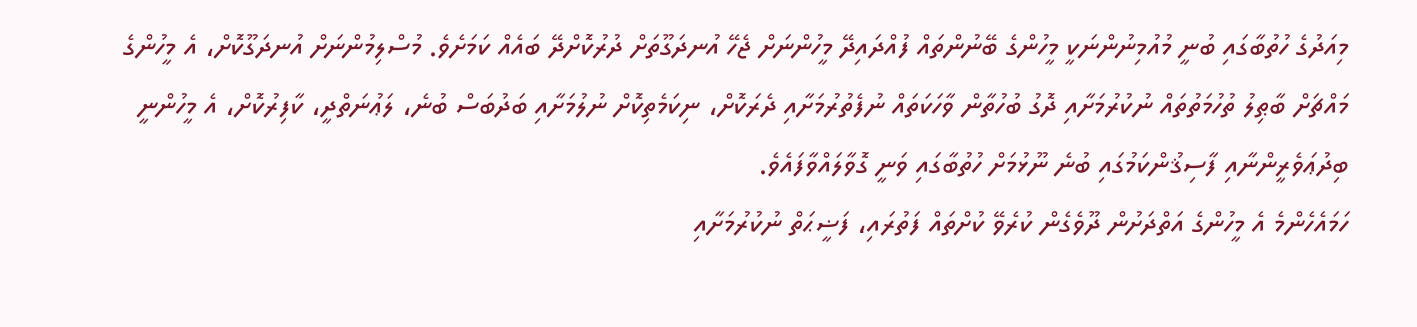މިއަދުގެ ހުތުބާގައި ބުނީ މުއުމިނުންނަކީ މީހުންގެ ބޭނުންތައް ފުއްދައިދޭ މީހުންނަށް ޖެހޭ އުނދަގޫތަށް ދުރުކޮށްދޭ ބައެއް ކަމަށެވެ. މުސްލިމުންނަށް އުނދަގޫކޮށް، އެ މީހުންގެ މައްޗަށް ބާޠިލު ތުހުމަތުތައް ނުކުރުމަށާއި ދޮގު ބުހުތާން ވާހަކަތައް ނުފެތުރުމަށާއި ދެރަކޮށް، ނިކަމެތިކޮށް ނުލުމަށާއި ބަދުބަސް ބުނެ، ލަޢުނަތްދީ، ކާފިރުކޮށް، އެ މީހުންނީ ބިދުޢަވެރީންނާއި ފާސިޤުންކަމުގައި ބުނެ ނޫޅުމަށް ހުތުބާގައި ވަނީ ގޮވާލައްވާފައެވެ.
ހަމައެހެންމެ އެ މީހުންގެ އަތްދަށުން ދޫވެގެން ކުރެވޭ ކުށްތައް ފަތުރައި، ފަޟީޙަތް ނުކުރުމަށާއި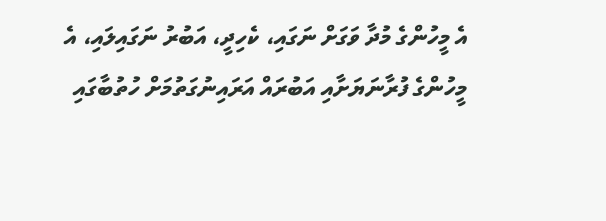އެ މީހުންގެ މުދާ ވަގަށް ނަގައި، ކެހިދީ، އަބުރު ނަގައިލައި، އެ މީހުންގެ ފުރާނަޔަށާއި އަބުރައް އަރައިނުގަތުމަށް ހުތުބާގައި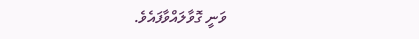ވަނީ ގޮވާލައްވާފައެވެ.